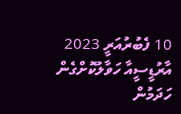10 ފެބުރުއަރީ 2023
އާރުޑީސީއާ ހަވާލުކޮށްގެން ހަދަމުން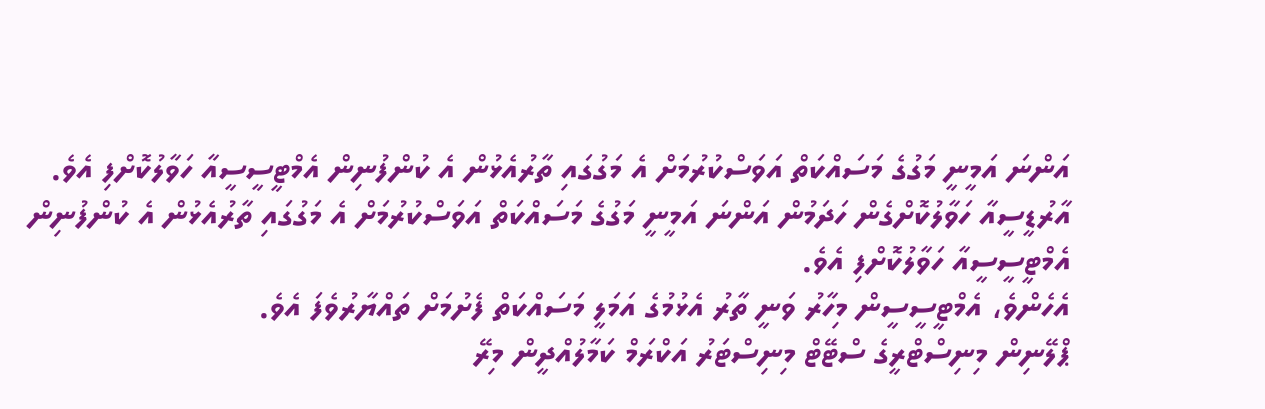އަންނަ އަމީނީ މަގުގެ މަސައްކަތް އަވަސްކުރުމަށް އެ މަގުގައި ތާރުއެޅުން އެ ކުންފުނިން އެމްޓީސީސީއާ ހަވާލުކޮށްފި އެވެ.
އާރުޑީސީއާ ހަވާލުކޮށްގެން ހަދަމުން އަންނަ އަމީނީ މަގުގެ މަސައްކަތް އަވަސްކުރުމަށް އެ މަގުގައި ތާރުއެޅުން އެ ކުންފުނިން އެމްޓީސީސީއާ ހަވާލުކޮށްފި އެވެ.
އެހެންވެ، އެމްޓީސީސީން މިހާރު ވަނީ ތާރު އެޅުމުގެ އަމަލީ މަސައްކަތް ފެށުމަށް ތައްޔާރުވެފަ އެވެ.
ޕްލޭނިން މިނިސްޓްރީގެ ސްޓޭޓް މިނިސްޓަރު އަކްރަމް ކަމާލުއްދީން މިރޭ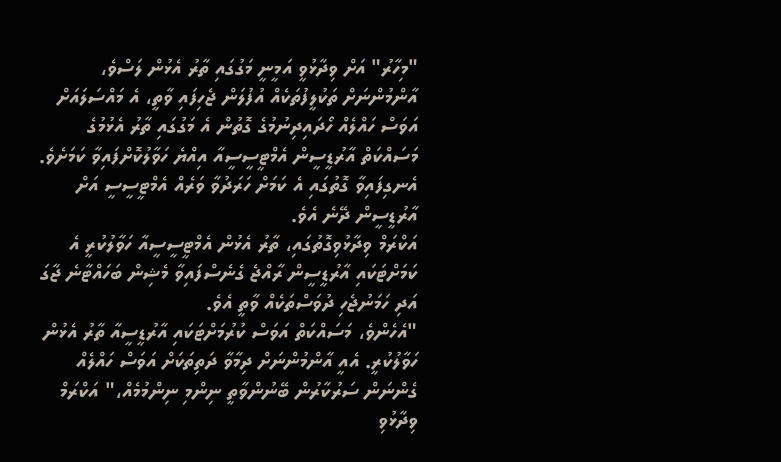"މިހާރު" އަށް ވިދާޅުވީ އަމީނީ މަގުގައި ތާރު އެޅުން ލަސްވެ، އާންމުންނަށް ތަކުލީފުތަކެއް އުފުލަން ޖެހިފައި ވާތީ، އެ މައްސަލައަށް އަވަސް ހައްލެއް ހޯދައިދިނުމުގެ ގޮތުން އެ މަގުގައި ތާރު އެޅުމުގެ މަސައްކަތް އާރުޑީސީން އެމްޓީސީސީއާ އިއްޔެ ހަވާލުކޮށްފައިވާ ކަމަށެވެ.
އެނގިފައިވާ ގޮތުގައި އެ ކަމަށް ހަރަދުވާ ވަރެއް އެމްޓީސީސީ އަށް އާރުޑީސީން ދޭނެ އެވެ.
އަކްރަމް ވިދާޅުވިގޮތުގައި، ތާރު އެޅުން އެމްޓީސީސީއާ ހަވާލުކުރީ އެ ކަމަށްޓަކައި އާރުޑީސީން ރާއްޖެ ގެނެސްފައިވާ މެޝިން ބަހައްޓާނެ ޖާގަ އަދި ހަމަނުޖެހި ދުވަސްތަކެއް ވާތީ އެވެ.
"އެހެންވެ، މަސައްކަތް އަވަސް ކުރުމަށްޓަކައި އާރުޑީސީއާ ތާރު އެޅުން ހަވާލުކުރީ. އެއީ އާންމުންނަށް ދިމާވާ ދަތިތަކަށް އަވަސް ހައްލެއް ގެންނަން ސަރުކާރުން ބޭނުންވާތީ ނިންމި ނިންމުމެއް،" އަކްރަމް ވިދާޅުވި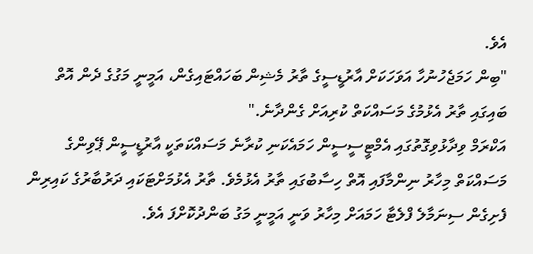އެވެ.
"ބިން ހަމަޖެހުނުހާ އަވަހަކަށް އާރުޑީސީގެ ތާރު މެޝިން ބަހައްޓައިގެން، އަމީނީ މަގުގެ ދެން އޮތް ބައިގައި ތާރު އެޅުމުގެ މަސައްކަތް ކުރިއަށް ގެންދާނެ."
އަކްރަމް ވިދާޅުވިގޮތުގައި އެމްޓީސީސީން ހަމައެކަނި ކުރާނެ މަސައްކަތަކީ އާރުޑީސީން ޕޭވިންގެ މަސައްކަތް މިހާރު ނިންމާފައި އޮތް ހިސާބުގައި ތާރު އެޅުމެވެ. ތާރު އެޅުމަށްޓަކައި ދަރުބާރުގެ ކައިރިން ފެށިގެން ސިނަމާލެ ފްލެޓާ ހަމައަށް މިހާރު ވަނީ އަމީނީ މަގު ބަންދުކޮށްފަ އެވެ.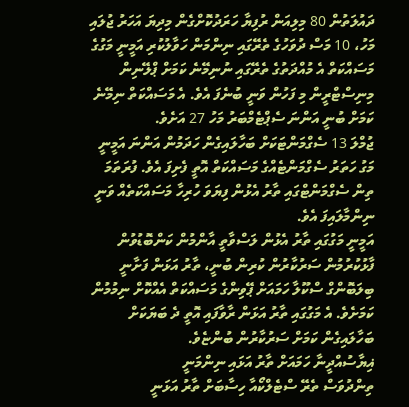ދައުލަތުން 80 މިލިއަން ރުފިޔާ ހަރަދުކޮށްގެން މިދިޔަ އަހަރު ޖުލައި މަހު، 10 މަސް ދުވަހުގެ ތެރޭގައި ނިންމަން ހަވާލުކުރި އަމީނީ މަގުގެ މަސައްކަތް އެ މުއްދަތުގެ ތެރޭގައި ނުނިމޭނެ ކަމަށް ޕްލޭނިން މިނިސްޓްރީން މި ފަހުން ވަނީ ބުނެފަ އެވެ. އެ މަސައްކަތް ނިމޭނެ ކަމަށް ބުނީ އަންނަ ސެޕްޓެމްބަރު މަހު 27 އަށެވެ.
ޖުމްލަ 13 ސެގްމަންޓަކަށް ބަހާލައިގެން ހަދަމުން އަންނަ އަމީނީ މަގު ހަތަރު ސެގްމަންޓެއްގެ މަސައްކަތް އޮތީ ފެށިފަ އެވެ. ފުރަތަމަ ތިން ސެގްމަންޓްގައި ތާރު އެޅުން ފިޔަވަ ހުރިހާ މަސައްކަތެއް ވަނީ ނިންމާލައިފަ އެވެ.
އަމީނީ މަގުގައި ތާރު އެޅުން ލަސްވާތީ އާންމުން ކަންބޮޑުވުން ފާޅުކުރުމުން ސަރުކާރުން ކުރިން ބުނީ، ތާރު އަޅަން ފަށާނީ ބިލަބޮންގް ސްކޫލާ ހަމައަށް ޕޭވިންގެ މަސައްކަތް އެއްކޮށް ނިމުމުން ކަމަށެވެ. އެ މަގުގައި ތާރު އަޅަން ރާވާފައި އޮތީ ދެ ބަޔަކަށް ބަހާލައިގެން ކަމަށް ސަރުކާރުން ބުންޏެވެ.
ޣިޔާސުއްދީނާ ހަމައަށް ތާރު އަޅައި ނިންމަނީ
ތިންދުވަސް ތެރޭ ސްޓެލްކޯއާ ހިސާބަށް ތާރު އަޅަނީ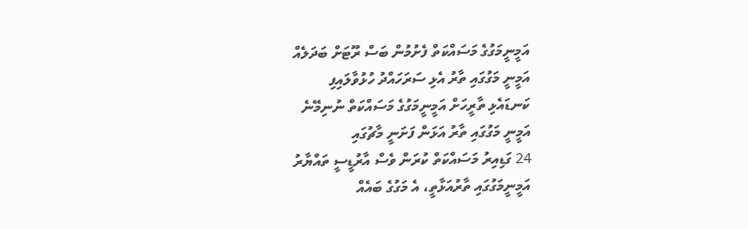އަމީނީމަގުގެ މަސައްކަތް ފެށުމުން ބަސް ރޫޓަށް ބަދަލެއް
އަމީނީ މަގުގައި ތާރު އެޅި ސަރަހައްދު ހުޅުވާލައިފި
ކަނޑައެޅި ތާރީހަށް އަމީނީމަގުގެ މަސައްކަތް ނުނިމޭނެ
އަމީނީ މަގުގައި ތާރު އަޅަން ފަށަނީ މާޗުގައި
24 ގަޑިއިރު މަސައްކަތް ކުރަން ވެސް އާރުޑީސީ ތައްޔާރު
އަމީނީމަގުގައި ތާރުއަޅާތީ، އެ މަގުގެ ބައެއް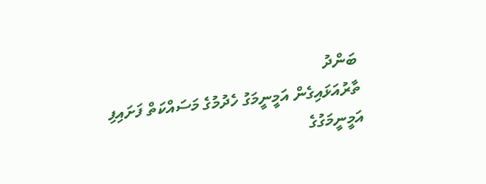ބަންދު
ތާރުއަޅައިގެން އަމީނީމަގު ހެދުމުގެ މަސައްކަތް ފަށައިފި
އަމީނީމަގުގެ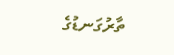ތާރުގަނޑުގެ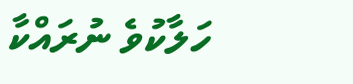ހަލާކުވެ ނުރައްކާ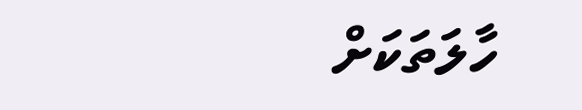ހާލަތަކަށް